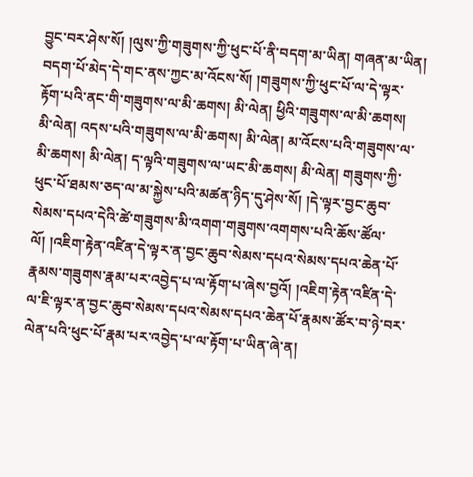བྱུང་བར་ཤེས་སོ། །ལུས་ཀྱི་གཟུགས་ཀྱི་ཕུང་པོ་ནི་བདག་མ་ཡིན། གཞན་མ་ཡིན། བདག་པོ་མེད་དེ་གང་ནས་ཀྱང་མ་འོངས་སོ། །གཟུགས་ཀྱི་ཕུང་པོ་ལ་དེ་ལྟར་རྟོག་པའི་ནང་གི་གཟུགས་ལ་མི་ཆགས། མི་ལེན། ཕྱིའི་གཟུགས་ལ་མི་ཆགས། མི་ལེན། འདས་པའི་གཟུགས་ལ་མི་ཆགས། མི་ལེན། མ་འོངས་པའི་གཟུགས་ལ་མི་ཆགས། མི་ལེན། ད་ལྟའི་གཟུགས་ལ་ཡང་མི་ཆགས། མི་ལེན། གཟུགས་ཀྱི་ཕུང་པོ་ཐམས་ཅད་ལ་མ་སྐྱེས་པའི་མཚན་ཉིད་དུ་ཤེས་སོ། །དེ་ལྟར་བྱང་ཆུབ་སེམས་དཔའ་དེའི་ཚེ་གཟུགས་མི་འགག་གཟུགས་འགགས་པའི་ཆོས་ཚོལ་ལོ། །འཇིག་རྟེན་འཛིན་དེ་ལྟར་ན་བྱང་ཆུབ་སེམས་དཔའ་སེམས་དཔའ་ཆེན་པོ་རྣམས་གཟུགས་རྣམ་པར་འབྱེད་པ་ལ་རྟོག་པ་ཞེས་བྱའོ། །འཇིག་རྟེན་འཛིན་དེ་ལ་ཇི་ལྟར་ན་བྱང་ཆུབ་སེམས་དཔའ་སེམས་དཔའ་ཆེན་པོ་རྣམས་ཚོར་བ་ཉེ་བར་ལེན་པའི་ཕུང་པོ་རྣམ་པར་འབྱེད་པ་ལ་རྟོག་པ་ཡིན་ཞེ་ན།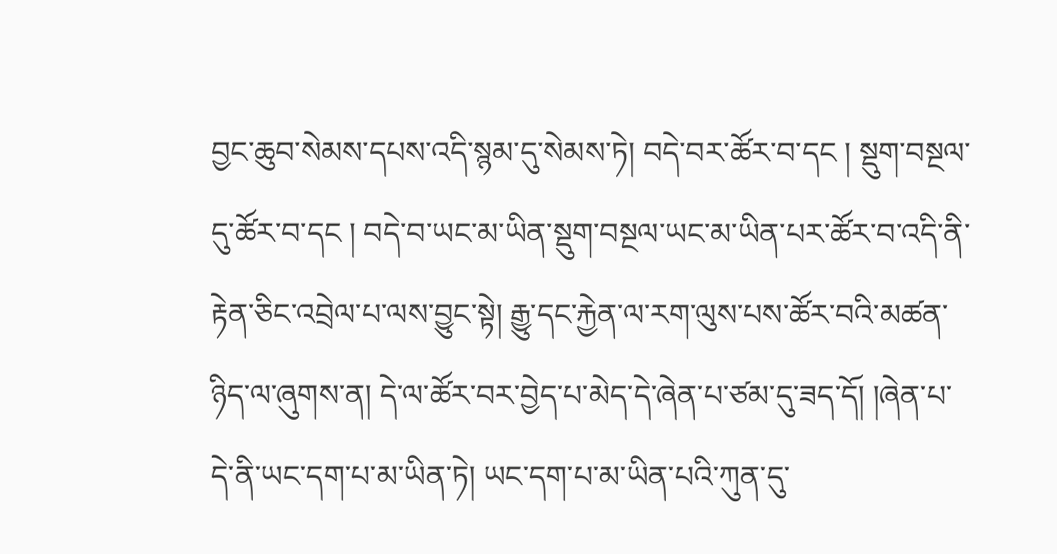བྱང་ཆུབ་སེམས་དཔས་འདི་སྙམ་དུ་སེམས་ཏེ། བདེ་བར་ཚོར་བ་དང ། སྡུག་བསྔལ་དུ་ཚོར་བ་དང ། བདེ་བ་ཡང་མ་ཡིན་སྡུག་བསྔལ་ཡང་མ་ཡིན་པར་ཚོར་བ་འདི་ནི་རྟེན་ཅིང་འབྲེལ་པ་ལས་བྱུང་སྟེ། རྒྱུ་དང་རྐྱེན་ལ་རག་ལུས་པས་ཚོར་བའི་མཚན་ཉིད་ལ་ཞུགས་ན། དེ་ལ་ཚོར་བར་བྱེད་པ་མེད་དེ་ཞེན་པ་ཙམ་དུ་ཟད་དོ། །ཞེན་པ་དེ་ནི་ཡང་དག་པ་མ་ཡིན་ཏེ། ཡང་དག་པ་མ་ཡིན་པའི་ཀུན་དུ་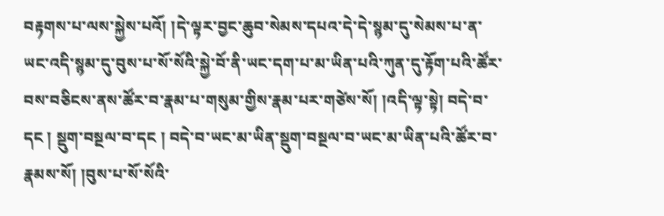བརྟགས་པ་ལས་སྐྱེས་པའོ། །དེ་ལྟར་བྱང་ཆུབ་སེམས་དཔའ་དེ་དེ་སྙམ་དུ་སེམས་པ་ན་ཡང་འདི་སྙམ་དུ་བུས་པ་སོ་སོའི་སྐྱེ་བོ་ནི་ཡང་དག་པ་མ་ཡིན་པའི་ཀུན་དུ་རྟོག་པའི་ཚོར་བས་བཅིངས་ནས་ཚོར་བ་རྣམ་པ་གསུམ་གྱིས་རྣམ་པར་གཙེས་སོ། །འདི་ལྟ་སྟེ། བདེ་བ་དང ། སྡུག་བསྔལ་བ་དང ། བདེ་བ་ཡང་མ་ཡིན་སྡུག་བསྔལ་བ་ཡང་མ་ཡིན་པའི་ཚོར་བ་རྣམས་སོ། །བུས་པ་སོ་སོའི་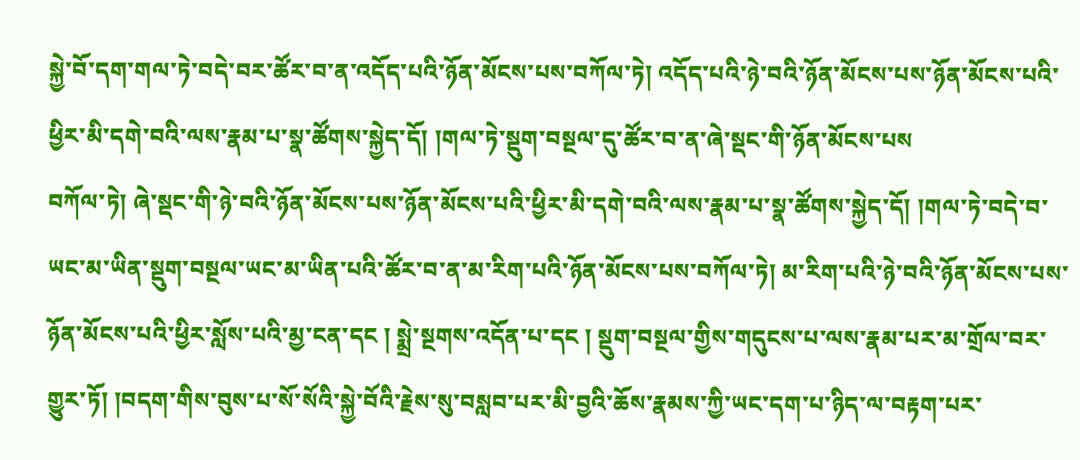སྐྱེ་བོ་དག་གལ་ཏེ་བདེ་བར་ཚོར་བ་ན་འདོད་པའི་ཉོན་མོངས་པས་བཀོལ་ཏེ། འདོད་པའི་ཉེ་བའི་ཉོན་མོངས་པས་ཉོན་མོངས་པའི་ཕྱིར་མི་དགེ་བའི་ལས་རྣམ་པ་སྣ་ཚོགས་སྐྱེད་དོ། །གལ་ཏེ་སྡུག་བསྔལ་དུ་ཚོར་བ་ན་ཞེ་སྡང་གི་ཉོན་མོངས་པས
བཀོལ་ཏེ། ཞེ་སྡང་གི་ཉེ་བའི་ཉོན་མོངས་པས་ཉོན་མོངས་པའི་ཕྱིར་མི་དགེ་བའི་ལས་རྣམ་པ་སྣ་ཚོགས་སྐྱེད་དོ། །གལ་ཏེ་བདེ་བ་ཡང་མ་ཡིན་སྡུག་བསྔལ་ཡང་མ་ཡིན་པའི་ཚོར་བ་ན་མ་རིག་པའི་ཉོན་མོངས་པས་བཀོལ་ཏེ། མ་རིག་པའི་ཉེ་བའི་ཉོན་མོངས་པས་ཉོན་མོངས་པའི་ཕྱིར་སློས་པའི་མྱ་ངན་དང ། སྨྲེ་སྔགས་འདོན་པ་དང ། སྡུག་བསྔལ་གྱིས་གདུངས་པ་ལས་རྣམ་པར་མ་གྲོལ་བར་གྱུར་ཏོ། །བདག་གིས་བུས་པ་སོ་སོའི་སྐྱེ་བོའི་རྗེས་སུ་བསླབ་པར་མི་བྱའི་ཆོས་རྣམས་ཀྱི་ཡང་དག་པ་ཉིད་ལ་བརྟག་པར་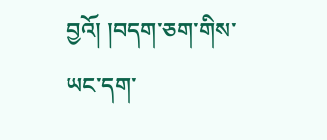བྱའོ། །བདག་ཅག་གིས་ཡང་དག་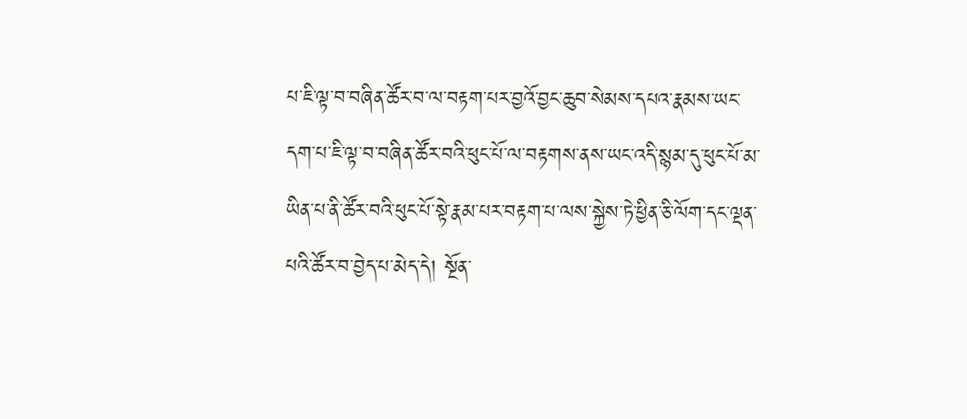པ་ཇི་ལྟ་བ་བཞིན་ཚོར་བ་ལ་བརྟག་པར་བྱའོ་བྱང་ཆུབ་སེམས་དཔའ་རྣམས་ཡང་དག་པ་ཇི་ལྟ་བ་བཞིན་ཚོར་བའི་ཕུང་པོ་ལ་བརྟགས་ནས་ཡང་འདི་སྙམ་དུ་ཕུང་པོ་མ་ཡིན་པ་ནི་ཚོར་བའི་ཕུང་པོ་སྟེ་རྣམ་པར་བརྟག་པ་ལས་སྐྱེས་ཏེ་ཕྱིན་ཅི་ལོག་དང་ལྡན་པའི་ཚོར་བ་བྱེད་པ་མེད་དེ། སྔོན་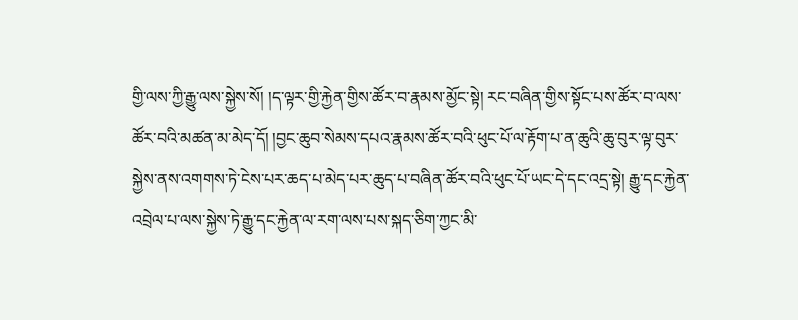གྱི་ལས་ཀྱི་རྒྱུ་ལས་སྐྱེས་སོ། །ད་ལྟར་གྱི་རྐྱེན་གྱིས་ཚོར་བ་རྣམས་མྱོང་སྟེ། རང་བཞིན་གྱིས་སྟོང་པས་ཚོར་བ་ལས་ཚོར་བའི་མཚན་མ་མེད་དོ། །བྱང་ཆུབ་སེམས་དཔའ་རྣམས་ཚོར་བའི་ཕུང་པོ་ལ་རྟོག་པ་ན་ཆུའི་ཆུ་བུར་ལྟ་བུར་སྐྱེས་ནས་འགགས་ཏེ་ངེས་པར་ཆད་པ་མེད་པར་ཆུད་པ་བཞིན་ཚོར་བའི་ཕུང་པོ་ཡང་དེ་དང་འདྲ་སྟེ། རྒྱུ་དང་རྐྱེན་འབྲེལ་པ་ལས་སྐྱེས་ཏེ་རྒྱུ་དང་རྐྱེན་ལ་རག་ལས་པས་སྐད་ཅིག་ཀྱང་མི་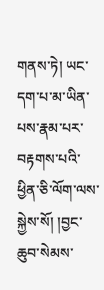གནས་ཏེ། ཡང་དག་པ་མ་ཡིན་པས་རྣམ་པར་བརྟགས་པའི་ཕྱིན་ཅི་ལོག་ལས་སྐྱེས་སོ། །བྱང་ཆུབ་སེམས་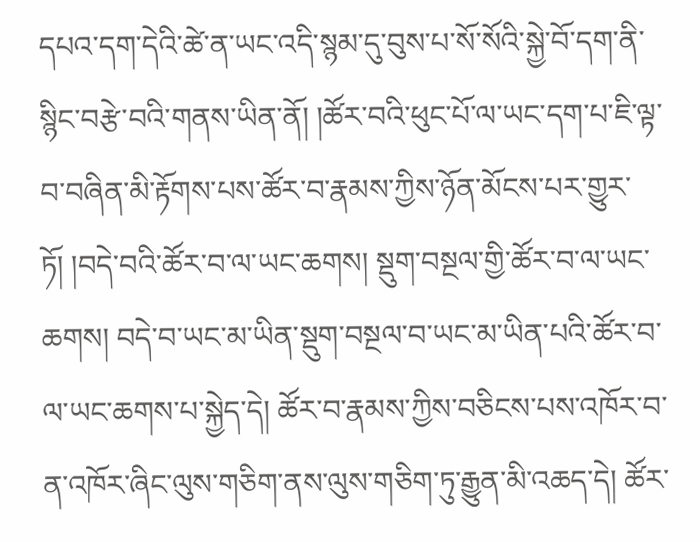དཔའ་དག་དེའི་ཚེ་ན་ཡང་འདི་སྙམ་དུ་བུས་པ་སོ་སོའི་སྐྱེ་བོ་དག་ནི་སྙིང་བརྩེ་བའི་གནས་ཡིན་ནོ། །ཚོར་བའི་ཕུང་པོ་ལ་ཡང་དག་པ་ཇི་ལྟ་བ་བཞིན་མི་རྟོགས་པས་ཚོར་བ་རྣམས་ཀྱིས་ཉོན་མོངས་པར་གྱུར་ཏོ། །བདེ་བའི་ཚོར་བ་ལ་ཡང་ཆགས། སྡུག་བསྔལ་གྱི་ཚོར་བ་ལ་ཡང་ཆགས། བདེ་བ་ཡང་མ་ཡིན་སྡུག་བསྔལ་བ་ཡང་མ་ཡིན་པའི་ཚོར་བ་ལ་ཡང་ཆགས་པ་སྐྱེད་དེ། ཚོར་བ་རྣམས་ཀྱིས་བཅིངས་པས་འཁོར་བ་ན་འཁོར་ཞིང་ལུས་གཅིག་ནས་ལུས་གཅིག་ཏུ་རྒྱུན་མི་འཆད་དེ། ཚོར་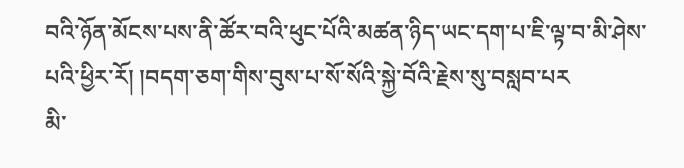བའི་ཉོན་མོངས་པས་ནི་ཚོར་བའི་ཕུང་པོའི་མཚན་ཉིད་ཡང་དག་པ་ཇི་ལྟ་བ་མི་ཤེས་པའི་ཕྱིར་རོ། །བདག་ཅག་གིས་བུས་པ་སོ་སོའི་སྐྱེ་བོའི་རྗེས་སུ་བསླབ་པར
མི་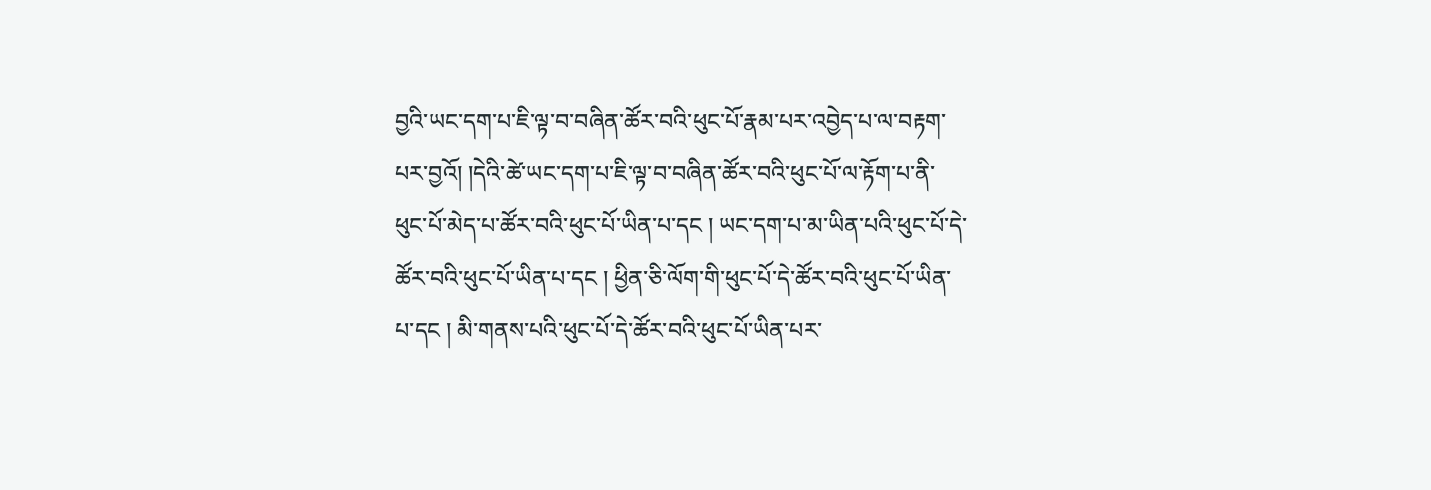བྱའི་ཡང་དག་པ་ཇི་ལྟ་བ་བཞིན་ཚོར་བའི་ཕུང་པོ་རྣམ་པར་འབྱེད་པ་ལ་བརྟག་པར་བྱའོ། །དེའི་ཚེ་ཡང་དག་པ་ཇི་ལྟ་བ་བཞིན་ཚོར་བའི་ཕུང་པོ་ལ་རྟོག་པ་ནི་ཕུང་པོ་མེད་པ་ཚོར་བའི་ཕུང་པོ་ཡིན་པ་དང ། ཡང་དག་པ་མ་ཡིན་པའི་ཕུང་པོ་དེ་ཚོར་བའི་ཕུང་པོ་ཡིན་པ་དང ། ཕྱིན་ཅི་ལོག་གི་ཕུང་པོ་དེ་ཚོར་བའི་ཕུང་པོ་ཡིན་པ་དང ། མི་གནས་པའི་ཕུང་པོ་དེ་ཚོར་བའི་ཕུང་པོ་ཡིན་པར་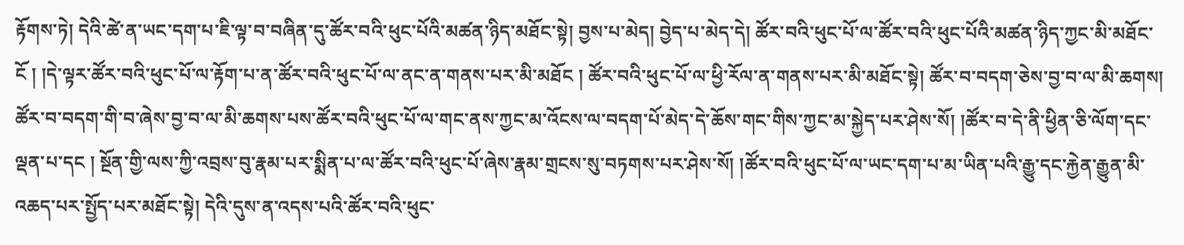རྟོགས་ཏེ། དེའི་ཚེ་ན་ཡང་དག་པ་ཇི་ལྟ་བ་བཞིན་དུ་ཚོར་བའི་ཕུང་པོའི་མཚན་ཉིད་མཐོང་སྟེ། བྱས་པ་མེད། བྱེད་པ་མེད་དེ། ཚོར་བའི་ཕུང་པོ་ལ་ཚོར་བའི་ཕུང་པོའི་མཚན་ཉིད་ཀྱང་མི་མཐོང་ངོ ། །དེ་ལྟར་ཚོར་བའི་ཕུང་པོ་ལ་རྟོག་པ་ན་ཚོར་བའི་ཕུང་པོ་ལ་ནང་ན་གནས་པར་མི་མཐོང ། ཚོར་བའི་ཕུང་པོ་ལ་ཕྱི་རོལ་ན་གནས་པར་མི་མཐོང་སྟེ། ཚོར་བ་བདག་ཅེས་བྱ་བ་ལ་མི་ཆགས། ཚོར་བ་བདག་གི་བ་ཞེས་བྱ་བ་ལ་མི་ཆགས་པས་ཚོར་བའི་ཕུང་པོ་ལ་གང་ནས་ཀྱང་མ་འོངས་ལ་བདག་པོ་མེད་དེ་ཆོས་གང་གིས་ཀྱང་མ་སྐྱེད་པར་ཤེས་སོ། །ཚོར་བ་དེ་ནི་ཕྱིན་ཅི་ལོག་དང་ལྡན་པ་དང ། སྔོན་གྱི་ལས་ཀྱི་འབྲས་བུ་རྣམ་པར་སྨིན་པ་ལ་ཚོར་བའི་ཕུང་པོ་ཞེས་རྣམ་གྲངས་སུ་བཏགས་པར་ཤེས་སོ། །ཚོར་བའི་ཕུང་པོ་ལ་ཡང་དག་པ་མ་ཡིན་པའི་རྒྱུ་དང་རྐྱེན་རྒྱུན་མི་འཆད་པར་སྤྱོད་པར་མཐོང་སྟེ། དེའི་དུས་ན་འདས་པའི་ཚོར་བའི་ཕུང་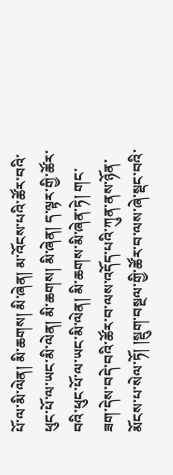པོ་ལ་མི་ལེན། མི་ཆགས། མི་ཞེན། མ་འོངས་པའི་ཚོར་བའི་ཕུང་པོ་ལ་ཡང་མི་ལེན། མི་ཆགས། མི་ཞེན། ད་ལྟར་གྱི་ཚོར་བའི་ཕུང་པོ་ལ་ཡང་མི་ལེན། མི་ཆགས་མི་ཞེན་ཏེ། གང་ཟག་དེས་བདེ་བའི་ཚོར་བ་ལས་འདོད་པའི་ཀུན་ནས་ཉོན་མོངས་པ་སེལ་ཏོ། །སྡུག་བསྔལ་གྱི་ཚོར་བ་ལས་ཞེ་སྡང་བའི་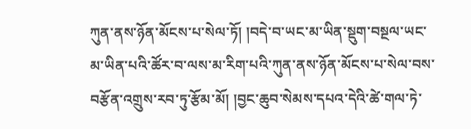ཀུན་ནས་ཉོན་མོངས་པ་སེལ་ཏོ། །བདེ་བ་ཡང་མ་ཡིན་སྡུག་བསྔལ་ཡང་མ་ཡིན་པའི་ཚོར་བ་ལས་མ་རིག་པའི་ཀུན་ནས་ཉོན་མོངས་པ་སེལ་བས་བརྩོན་འགྲུས་རབ་ཏུ་རྩོམ་མོ། །བྱང་ཆུབ་སེམས་དཔའ་དེའི་ཚེ་གལ་ཏེ་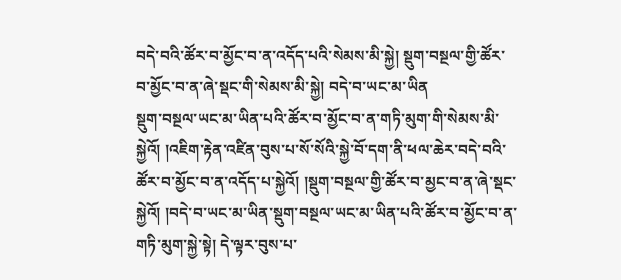བདེ་བའི་ཚོར་བ་མྱོང་བ་ན་འདོད་པའི་སེམས་མི་སྐྱེ། སྡུག་བསྔལ་གྱི་ཚོར་བ་མྱོང་བ་ན་ཞེ་སྡང་གི་སེམས་མི་སྐྱེ། བདེ་བ་ཡང་མ་ཡིན
སྡུག་བསྔལ་ཡང་མ་ཡིན་པའི་ཚོར་བ་མྱོང་བ་ན་གཏི་མུག་གི་སེམས་མི་སྐྱེའོ། །འཇིག་རྟེན་འཛིན་བུས་པ་སོ་སོའི་སྐྱེ་བོ་དག་ནི་ཕལ་ཆེར་བདེ་བའི་ཚོར་བ་མྱོང་བ་ན་འདོད་པ་སྐྱེའོ། །སྡུག་བསྔལ་གྱི་ཚོར་བ་མྱང་བ་ན་ཞེ་སྡང་སྐྱེའོ། །བདེ་བ་ཡང་མ་ཡིན་སྡུག་བསྔལ་ཡང་མ་ཡིན་པའི་ཚོར་བ་མྱོང་བ་ན་གཏི་མུག་སྐྱེ་སྟེ། དེ་ལྟར་བུས་པ་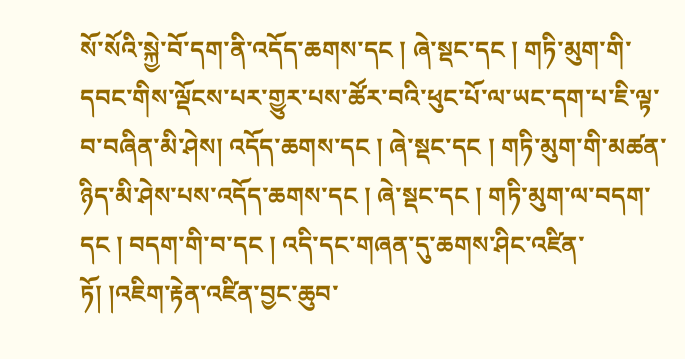སོ་སོའི་སྐྱེ་བོ་དག་ནི་འདོད་ཆགས་དང ། ཞེ་སྡང་དང ། གཏི་མུག་གི་དབང་གིས་ལྡོངས་པར་གྱུར་པས་ཚོར་བའི་ཕུང་པོ་ལ་ཡང་དག་པ་ཇི་ལྟ་བ་བཞིན་མི་ཤེས། འདོད་ཆགས་དང ། ཞེ་སྡང་དང ། གཏི་མུག་གི་མཚན་ཉིད་མི་ཤེས་པས་འདོད་ཆགས་དང ། ཞེ་སྡང་དང ། གཏི་མུག་ལ་བདག་དང ། བདག་གི་བ་དང ། འདི་དང་གཞན་དུ་ཆགས་ཤིང་འཛིན་ཏོ། །འཇིག་རྟེན་འཛིན་བྱང་ཆུབ་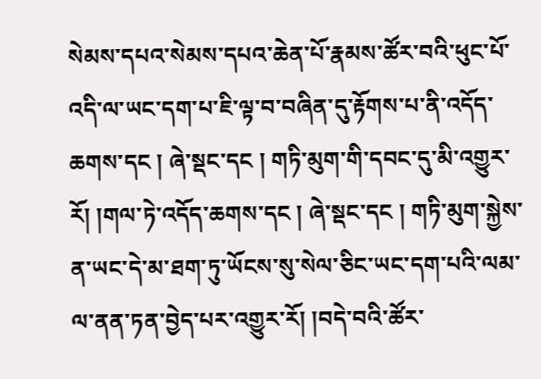སེམས་དཔའ་སེམས་དཔའ་ཆེན་པོ་རྣམས་ཚོར་བའི་ཕུང་པོ་འདི་ལ་ཡང་དག་པ་ཇི་ལྟ་བ་བཞིན་དུ་རྟོགས་པ་ནི་འདོད་ཆགས་དང ། ཞེ་སྡང་དང ། གཏི་མུག་གི་དབང་དུ་མི་འགྱུར་རོ། །གལ་ཏེ་འདོད་ཆགས་དང ། ཞེ་སྡང་དང ། གཏི་མུག་སྐྱེས་ན་ཡང་དེ་མ་ཐག་ཏུ་ཡོངས་སུ་སེལ་ཅིང་ཡང་དག་པའི་ལམ་ལ་ནན་ཏན་བྱེད་པར་འགྱུར་རོ། །བདེ་བའི་ཚོར་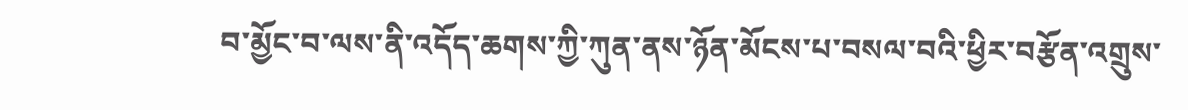བ་མྱོང་བ་ལས་ནི་འདོད་ཆགས་ཀྱི་ཀུན་ནས་ཉོན་མོངས་པ་བསལ་བའི་ཕྱིར་བརྩོན་འགྲུས་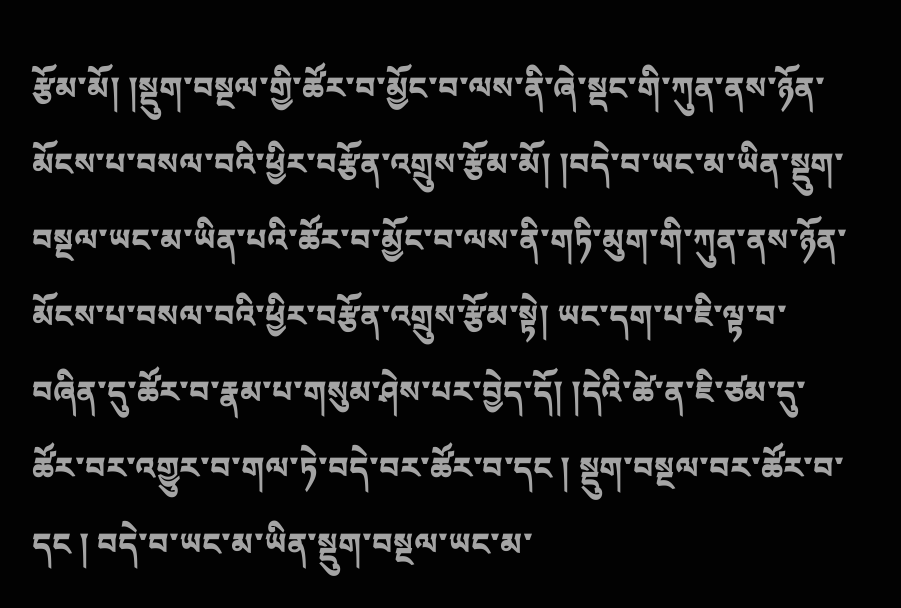རྩོམ་མོ། །སྡུག་བསྔལ་གྱི་ཚོར་བ་མྱོང་བ་ལས་ནི་ཞེ་སྡང་གི་ཀུན་ནས་ཉོན་མོངས་པ་བསལ་བའི་ཕྱིར་བརྩོན་འགྲུས་རྩོམ་མོ། །བདེ་བ་ཡང་མ་ཡིན་སྡུག་བསྔལ་ཡང་མ་ཡིན་པའི་ཚོར་བ་མྱོང་བ་ལས་ནི་གཏི་མུག་གི་ཀུན་ནས་ཉོན་མོངས་པ་བསལ་བའི་ཕྱིར་བརྩོན་འགྲུས་རྩོམ་སྟེ། ཡང་དག་པ་ཇི་ལྟ་བ་བཞིན་དུ་ཚོར་བ་རྣམ་པ་གསུམ་ཤེས་པར་བྱེད་དོ། །དེའི་ཚེ་ན་ཇི་ཙམ་དུ་ཚོར་བར་འགྱུར་བ་གལ་ཏེ་བདེ་བར་ཚོར་བ་དང ། སྡུག་བསྔལ་བར་ཚོར་བ་དང ། བདེ་བ་ཡང་མ་ཡིན་སྡུག་བསྔལ་ཡང་མ་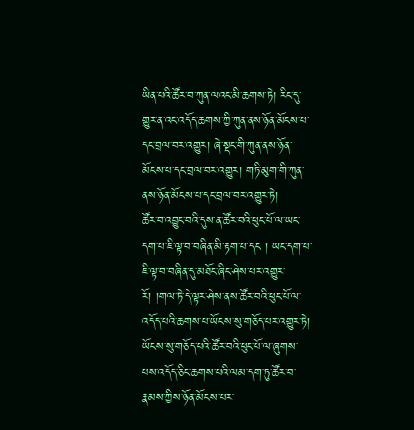ཡིན་པའི་ཚོར་བ་ཀུན་ལའང་མི་ཆགས་ཏེ། རིང་དུ་གྱུར་ན་འང་འདོད་ཆགས་ཀྱི་ཀུན་ནས་ཉོན་མོངས་པ་དང་བྲལ་བར་འགྱུར། ཞེ་སྡང་གི་ཀུན་ནས་ཉོན་མོངས་པ་དང་བྲལ་བར་འགྱུར། གཏི་མུག་གི་ཀུན་ནས་ཉོན་མོངས་པ་དང་བྲལ་བར་འགྱུར་ཏེ།
ཚོར་བ་འབྱུང་བའི་དུས་ན་ཚོར་བའི་ཕུང་པོ་ལ་ཡང་དག་པ་ཇི་ལྟ་བ་བཞིན་མི་རྟག་པ་དང ། ཡང་དག་པ་ཇི་ལྟ་བ་བཞིན་དུ་མཐོང་ཞིང་ཤེས་པར་འགྱུར་རོ། །གལ་ཏེ་དེ་ལྟར་ཤེས་ནས་ཚོར་བའི་ཕུང་པོ་ལ་འདོད་པའི་ཆགས་པ་ཡོངས་སུ་གཅོད་པར་འགྱུར་ཏེ། ཡོངས་སུ་གཅོད་པའི་ཚོར་བའི་ཕུང་པོ་ལ་ཞུགས་པས་འདོད་ཅིང་ཆགས་པའི་ལམ་དག་ཏུ་ཚོར་བ་རྣམས་ཀྱིས་ཉོན་མོངས་པར་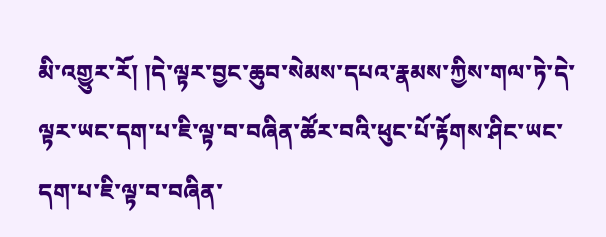མི་འགྱུར་རོ། །དེ་ལྟར་བྱང་ཆུབ་སེམས་དཔའ་རྣམས་ཀྱིས་གལ་ཏེ་དེ་ལྟར་ཡང་དག་པ་ཇི་ལྟ་བ་བཞིན་ཚོར་བའི་ཕུང་པོ་རྟོགས་ཤིང་ཡང་དག་པ་ཇི་ལྟ་བ་བཞིན་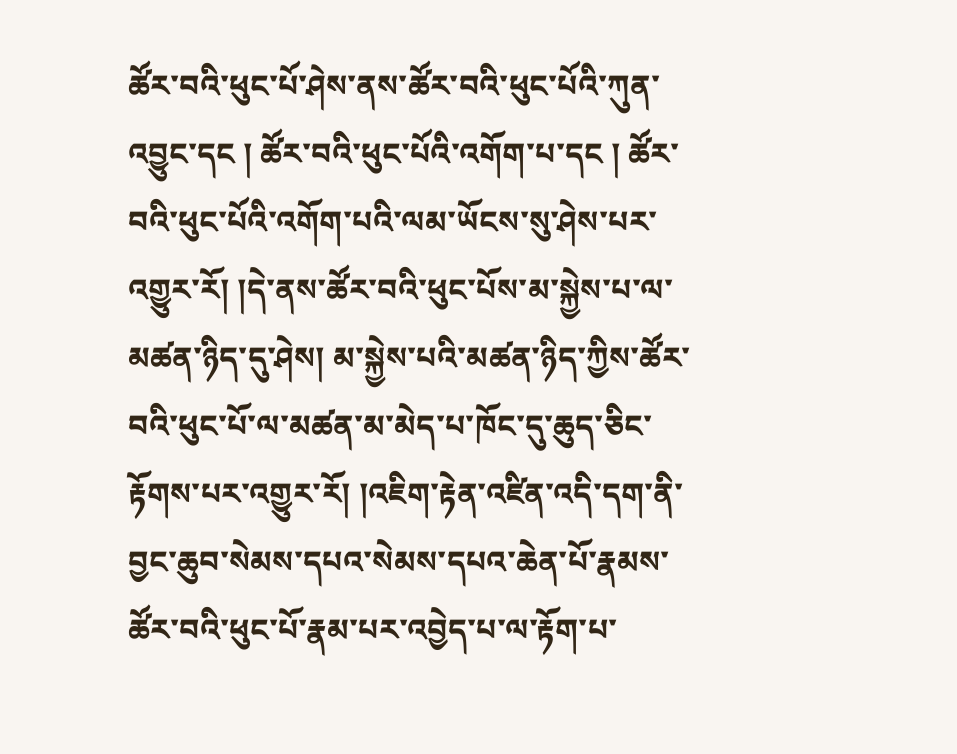ཚོར་བའི་ཕུང་པོ་ཤེས་ནས་ཚོར་བའི་ཕུང་པོའི་ཀུན་འབྱུང་དང ། ཚོར་བའི་ཕུང་པོའི་འགོག་པ་དང ། ཚོར་བའི་ཕུང་པོའི་འགོག་པའི་ལམ་ཡོངས་སུ་ཤེས་པར་འགྱུར་རོ། །དེ་ནས་ཚོར་བའི་ཕུང་པོས་མ་སྐྱེས་པ་ལ་མཚན་ཉིད་དུ་ཤེས། མ་སྐྱེས་པའི་མཚན་ཉིད་ཀྱིས་ཚོར་བའི་ཕུང་པོ་ལ་མཚན་མ་མེད་པ་ཁོང་དུ་ཆུད་ཅིང་རྟོགས་པར་འགྱུར་རོ། །འཇིག་རྟེན་འཛིན་འདི་དག་ནི་བྱང་ཆུབ་སེམས་དཔའ་སེམས་དཔའ་ཆེན་པོ་རྣམས་ཚོར་བའི་ཕུང་པོ་རྣམ་པར་འབྱེད་པ་ལ་རྟོག་པ་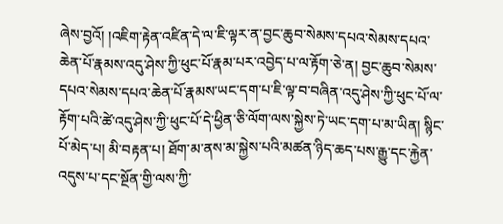ཞེས་བྱའོ། །འཇིག་རྟེན་འཛིན་དེ་ལ་ཇི་ལྟར་ན་བྱང་ཆུབ་སེམས་དཔའ་སེམས་དཔའ་ཆེན་པོ་རྣམས་འདུ་ཤེས་ཀྱི་ཕུང་པོ་རྣམ་པར་འབྱེད་པ་ལ་རྟོག་ཅེ་ན། བྱང་ཆུབ་སེམས་དཔའ་སེམས་དཔའ་ཆེན་པོ་རྣམས་ཡང་དག་པ་ཇི་ལྟ་བ་བཞིན་འདུ་ཤེས་ཀྱི་ཕུང་པོ་ལ་རྟོག་པའི་ཚེ་འདུ་ཤེས་ཀྱི་ཕུང་པོ་དེ་ཕྱིན་ཅི་ལོག་ལས་སྐྱེས་ཏེ་ཡང་དག་པ་མ་ཡིན། སྙིང་པོ་མེད་པ། མི་བརྟན་པ། ཐོག་མ་ནས་མ་སྐྱེས་པའི་མཚན་ཉིད་ཆད་པས་རྒྱུ་དང་རྐྱེན་འདུས་པ་དང་སྔོན་གྱི་ལས་ཀྱི་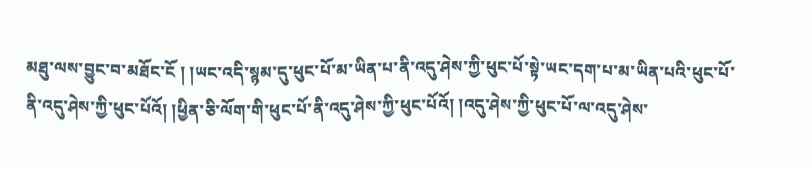མཐུ་ལས་བྱུང་བ་མཐོང་ངོ ། །ཡང་འདི་སྙམ་དུ་ཕུང་པོ་མ་ཡིན་པ་ནི་འདུ་ཤེས་ཀྱི་ཕུང་པོ་སྟེ་ཡང་དག་པ་མ་ཡིན་པའི་ཕུང་པོ་ནི་འདུ་ཤེས་ཀྱི་ཕུང་པོའོ། །ཕྱིན་ཅི་ལོག་གི་ཕུང་པོ་ནི་འདུ་ཤེས་ཀྱི་ཕུང་པོའོ། །འདུ་ཤེས་ཀྱི་ཕུང་པོ་ལ་འདུ་ཤེས་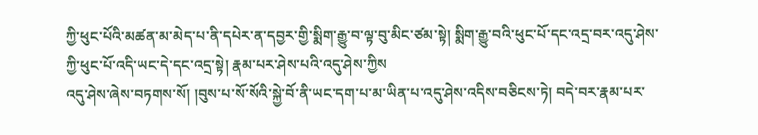ཀྱི་ཕུང་པོའི་མཚན་མ་མེད་པ་ནི་དཔེར་ན་དབྱར་གྱི་སྨིག་རྒྱུ་བ་ལྟ་བུ་མིང་ཙམ་སྟེ། སྨིག་རྒྱུ་བའི་ཕུང་པོ་དང་འདྲ་བར་འདུ་ཤེས་ཀྱི་ཕུང་པོ་འདི་ཡང་དེ་དང་འདྲ་སྟེ། རྣམ་པར་ཤེས་པའི་འདུ་ཤེས་ཀྱིས
འདུ་ཤེས་ཞེས་བཏགས་སོ། །བུས་པ་སོ་སོའི་སྐྱེ་བོ་ནི་ཡང་དག་པ་མ་ཡིན་པ་འདུ་ཤེས་འདིས་བཅིངས་ཏེ། བདེ་བར་རྣམ་པར་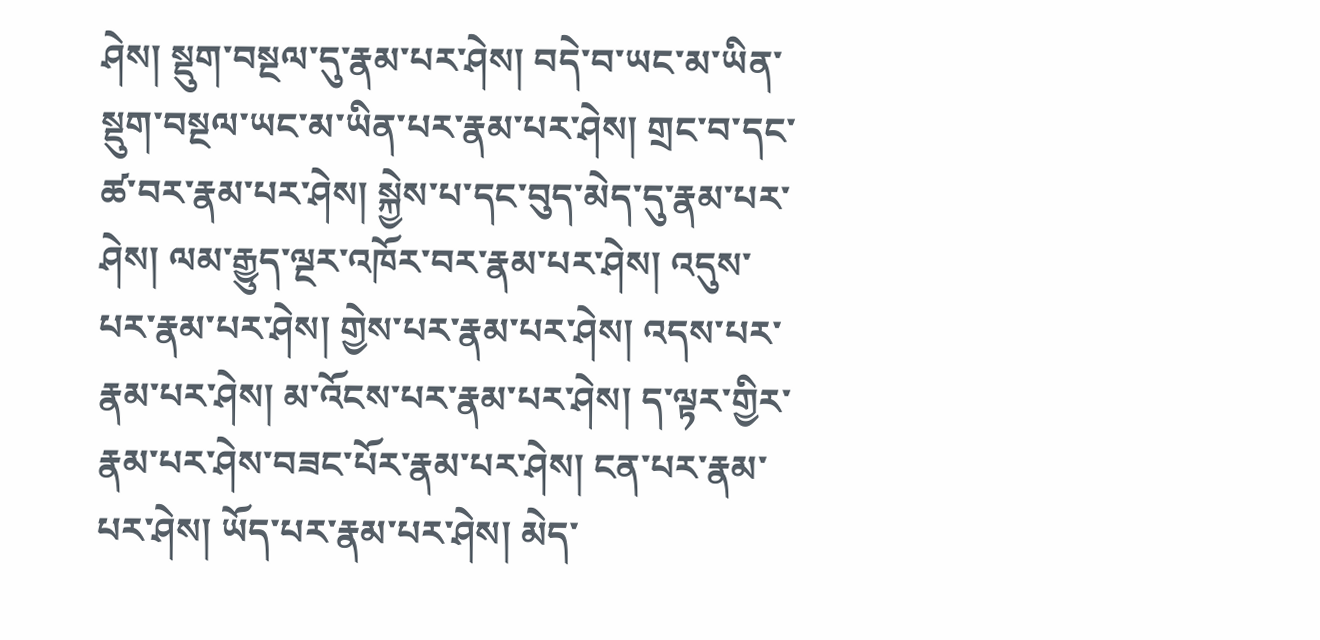ཤེས། སྡུག་བསྔལ་དུ་རྣམ་པར་ཤེས། བདེ་བ་ཡང་མ་ཡིན་སྡུག་བསྔལ་ཡང་མ་ཡིན་པར་རྣམ་པར་ཤེས། གྲང་བ་དང་ཚ་བར་རྣམ་པར་ཤེས། སྐྱེས་པ་དང་བུད་མེད་དུ་རྣམ་པར་ཤེས། ལམ་རྒྱུད་ལྔར་འཁོར་བར་རྣམ་པར་ཤེས། འདུས་པར་རྣམ་པར་ཤེས། གྱེས་པར་རྣམ་པར་ཤེས། འདས་པར་རྣམ་པར་ཤེས། མ་འོངས་པར་རྣམ་པར་ཤེས། ད་ལྟར་གྱིར་རྣམ་པར་ཤེས་བཟང་པོར་རྣམ་པར་ཤེས། ངན་པར་རྣམ་པར་ཤེས། ཡོད་པར་རྣམ་པར་ཤེས། མེད་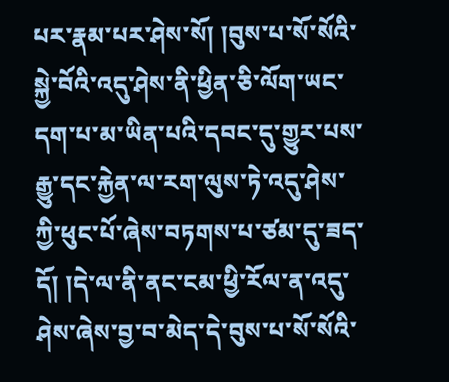པར་རྣམ་པར་ཤེས་སོ། །བུས་པ་སོ་སོའི་སྐྱེ་བོའི་འདུ་ཤེས་ནི་ཕྱིན་ཅི་ལོག་ཡང་དག་པ་མ་ཡིན་པའི་དབང་དུ་གྱུར་པས་རྒྱུ་དང་རྐྱེན་ལ་རག་ལུས་ཏེ་འདུ་ཤེས་ཀྱི་ཕུང་པོ་ཞེས་བཏགས་པ་ཙམ་དུ་ཟད་དོ། །དེ་ལ་ནི་ནང་ངམ་ཕྱི་རོལ་ན་འདུ་ཤེས་ཞེས་བྱ་བ་མེད་དེ་བུས་པ་སོ་སོའི་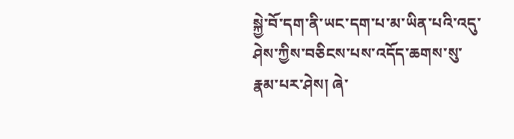སྐྱེ་བོ་དག་ནི་ཡང་དག་པ་མ་ཡིན་པའི་འདུ་ཤེས་ཀྱིས་བཅིངས་པས་འདོད་ཆགས་སུ་རྣམ་པར་ཤེས། ཞེ་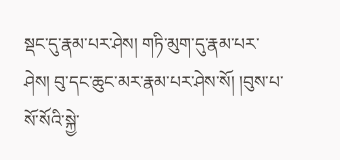སྡང་དུ་རྣམ་པར་ཤེས། གཏི་མུག་དུ་རྣམ་པར་ཤེས། བུ་དང་ཆུང་མར་རྣམ་པར་ཤེས་སོ། །བུས་པ་སོ་སོའི་སྐྱེ་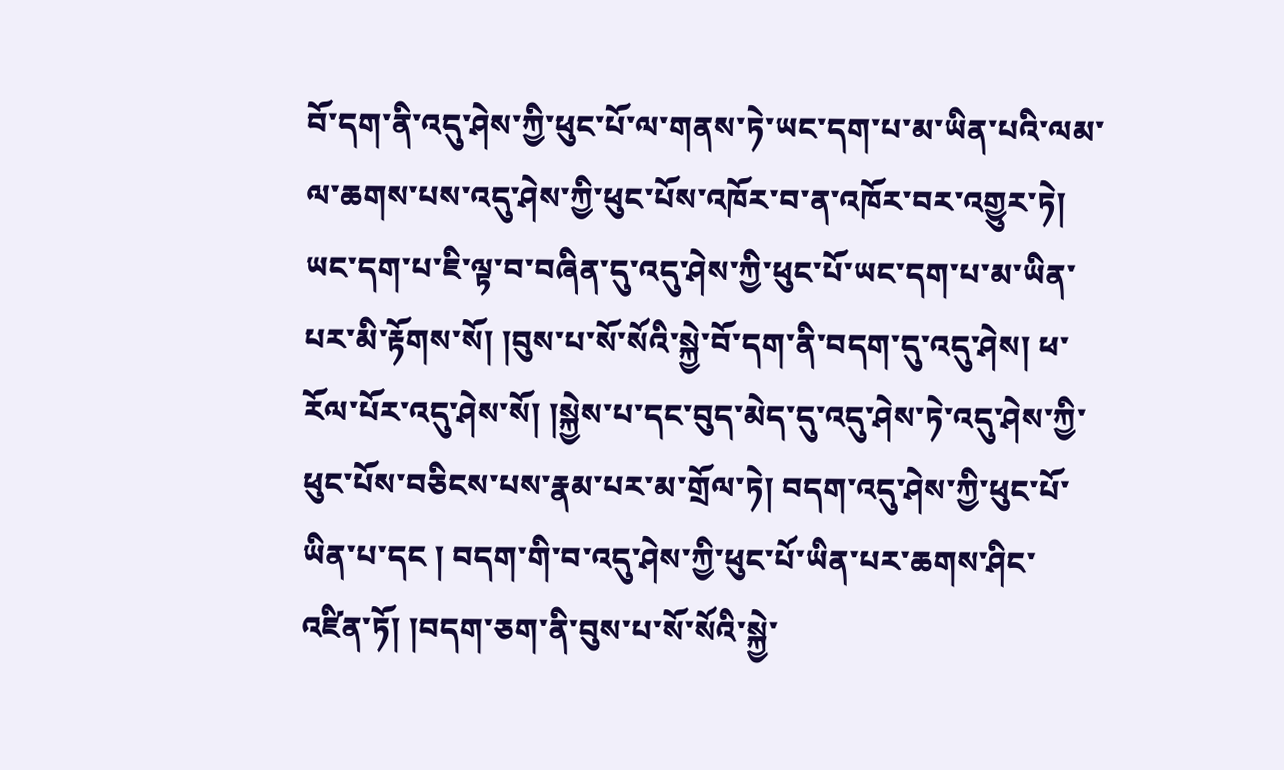བོ་དག་ནི་འདུ་ཤེས་ཀྱི་ཕུང་པོ་ལ་གནས་ཏེ་ཡང་དག་པ་མ་ཡིན་པའི་ལམ་ལ་ཆགས་པས་འདུ་ཤེས་ཀྱི་ཕུང་པོས་འཁོར་བ་ན་འཁོར་བར་འགྱུར་ཏེ། ཡང་དག་པ་ཇི་ལྟ་བ་བཞིན་དུ་འདུ་ཤེས་ཀྱི་ཕུང་པོ་ཡང་དག་པ་མ་ཡིན་པར་མི་རྟོགས་སོ། །བུས་པ་སོ་སོའི་སྐྱེ་བོ་དག་ནི་བདག་དུ་འདུ་ཤེས། ཕ་རོལ་པོར་འདུ་ཤེས་སོ། །སྐྱེས་པ་དང་བུད་མེད་དུ་འདུ་ཤེས་ཏེ་འདུ་ཤེས་ཀྱི་ཕུང་པོས་བཅིངས་པས་རྣམ་པར་མ་གྲོལ་ཏེ། བདག་འདུ་ཤེས་ཀྱི་ཕུང་པོ་ཡིན་པ་དང ། བདག་གི་བ་འདུ་ཤེས་ཀྱི་ཕུང་པོ་ཡིན་པར་ཆགས་ཤིང་འཛིན་ཏོ། །བདག་ཅག་ནི་བུས་པ་སོ་སོའི་སྐྱེ་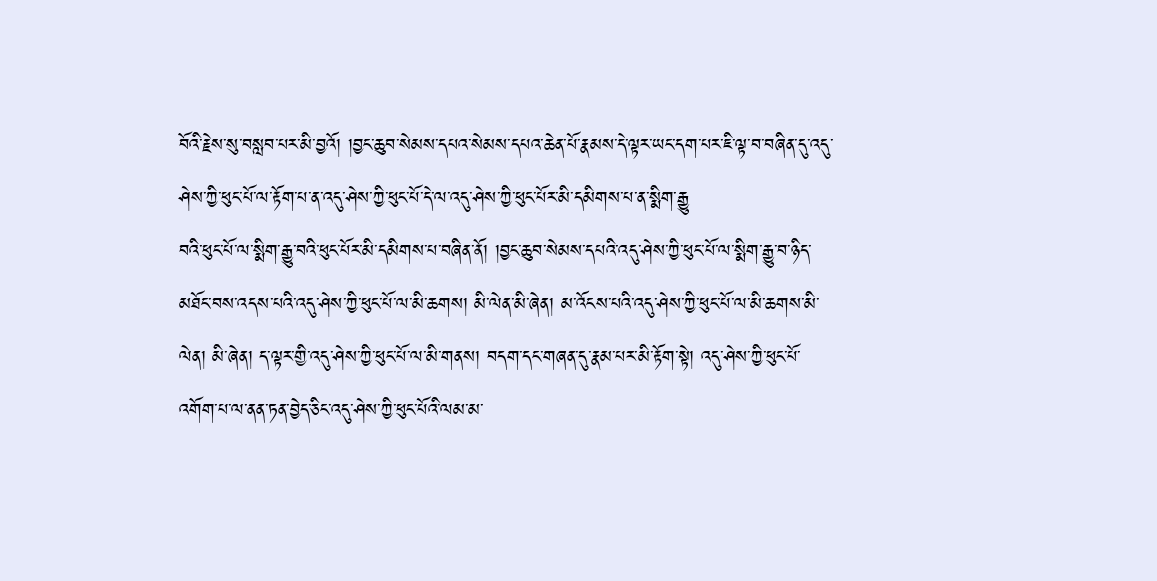བོའི་རྗེས་སུ་བསླབ་པར་མི་བྱའོ། །བྱང་ཆུབ་སེམས་དཔའ་སེམས་དཔའ་ཆེན་པོ་རྣམས་དེ་ལྟར་ཡང་དག་པར་ཇི་ལྟ་བ་བཞིན་དུ་འདུ་ཤེས་ཀྱི་ཕུང་པོ་ལ་རྟོག་པ་ན་འདུ་ཤེས་ཀྱི་ཕུང་པོ་དེ་ལ་འདུ་ཤེས་ཀྱི་ཕུང་པོར་མི་དམིགས་པ་ན་སྨིག་རྒྱུ
བའི་ཕུང་པོ་ལ་སྨིག་རྒྱུ་བའི་ཕུང་པོར་མི་དམིགས་པ་བཞིན་ནོ། །བྱང་ཆུབ་སེམས་དཔའི་འདུ་ཤེས་ཀྱི་ཕུང་པོ་ལ་སྨིག་རྒྱུ་བ་ཉིད་མཐོང་བས་འདས་པའི་འདུ་ཤེས་ཀྱི་ཕུང་པོ་ལ་མི་ཆགས། མི་ལེན་མི་ཞེན། མ་འོངས་པའི་འདུ་ཤེས་ཀྱི་ཕུང་པོ་ལ་མི་ཆགས་མི་ལེན། མི་ཞེན། ད་ལྟར་གྱི་འདུ་ཤེས་ཀྱི་ཕུང་པོ་ལ་མི་གནས། བདག་དང་གཞན་དུ་རྣམ་པར་མི་རྟོག་སྟེ། འདུ་ཤེས་ཀྱི་ཕུང་པོ་འགོག་པ་ལ་ནན་ཏན་བྱེད་ཅིང་འདུ་ཤེས་ཀྱི་ཕུང་པོའི་ལམ་མ་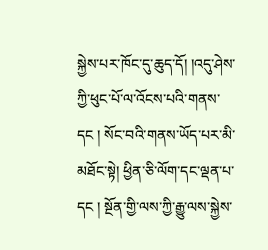སྐྱེས་པར་ཁོང་དུ་ཆུད་དོ། །འདུ་ཤེས་ཀྱི་ཕུང་པོ་ལ་འོངས་པའི་གནས་དང ། སོང་བའི་གནས་ཡོད་པར་མི་མཐོང་སྟེ། ཕྱིན་ཅི་ལོག་དང་ལྡན་པ་དང ། སྔོན་གྱི་ལས་ཀྱི་རྒྱུ་ལས་སྐྱེས་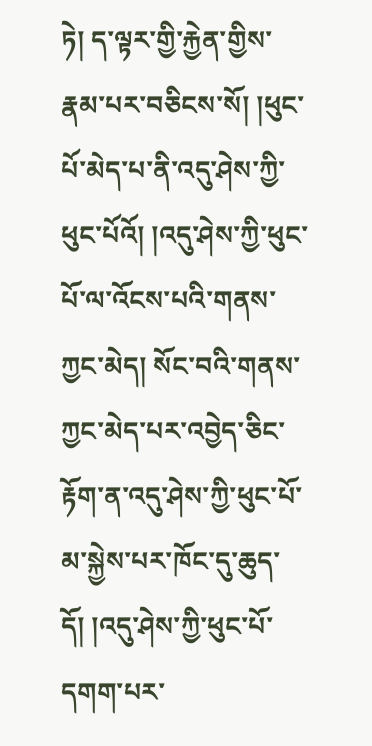ཏེ། ད་ལྟར་གྱི་རྐྱེན་གྱིས་རྣམ་པར་བཅིངས་སོ། །ཕུང་པོ་མེད་པ་ནི་འདུ་ཤེས་ཀྱི་ཕུང་པོའོ། །འདུ་ཤེས་ཀྱི་ཕུང་པོ་ལ་འོངས་པའི་གནས་ཀྱང་མེད། སོང་བའི་གནས་ཀྱང་མེད་པར་འབྱེད་ཅིང་རྟོག་ན་འདུ་ཤེས་ཀྱི་ཕུང་པོ་མ་སྐྱེས་པར་ཁོང་དུ་ཆུད་དོ། །འདུ་ཤེས་ཀྱི་ཕུང་པོ་དགག་པར་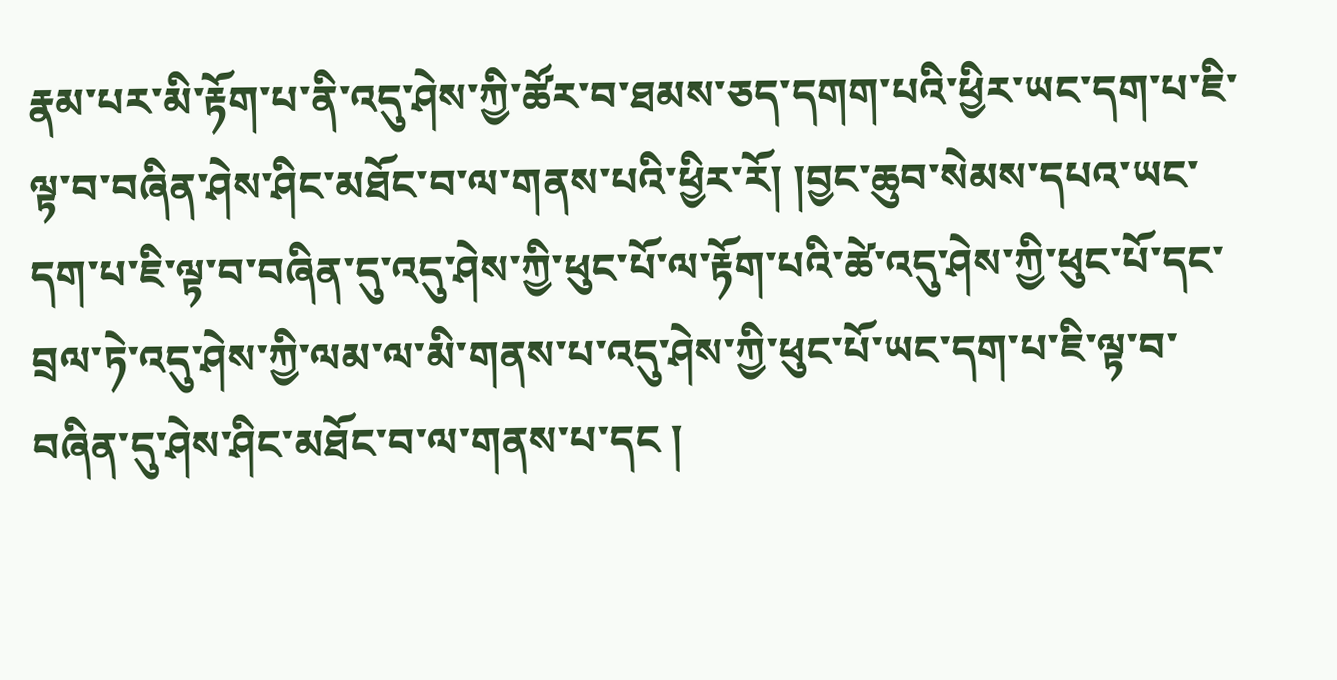རྣམ་པར་མི་རྟོག་པ་ནི་འདུ་ཤེས་ཀྱི་ཚོར་བ་ཐམས་ཅད་དགག་པའི་ཕྱིར་ཡང་དག་པ་ཇི་ལྟ་བ་བཞིན་ཤེས་ཤིང་མཐོང་བ་ལ་གནས་པའི་ཕྱིར་རོ། །བྱང་ཆུབ་སེམས་དཔའ་ཡང་དག་པ་ཇི་ལྟ་བ་བཞིན་དུ་འདུ་ཤེས་ཀྱི་ཕུང་པོ་ལ་རྟོག་པའི་ཚེ་འདུ་ཤེས་ཀྱི་ཕུང་པོ་དང་བྲལ་ཏེ་འདུ་ཤེས་ཀྱི་ལམ་ལ་མི་གནས་པ་འདུ་ཤེས་ཀྱི་ཕུང་པོ་ཡང་དག་པ་ཇི་ལྟ་བ་བཞིན་དུ་ཤེས་ཤིང་མཐོང་བ་ལ་གནས་པ་དང །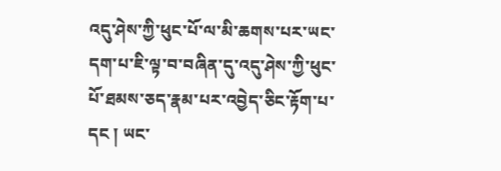འདུ་ཤེས་ཀྱི་ཕུང་པོ་ལ་མི་ཆགས་པར་ཡང་དག་པ་ཇི་ལྟ་བ་བཞིན་དུ་འདུ་ཤེས་ཀྱི་ཕུང་པོ་ཐམས་ཅད་རྣམ་པར་འབྱེད་ཅིང་རྟོག་པ་དང ། ཡང་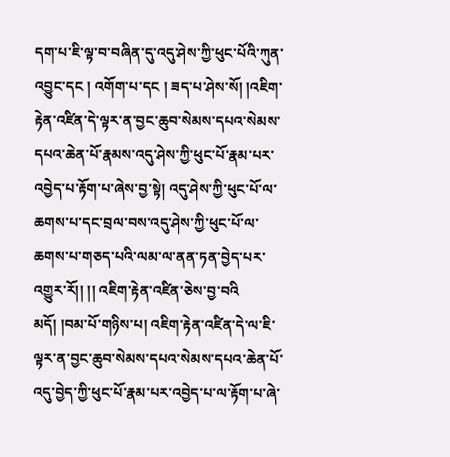དག་པ་ཇི་ལྟ་བ་བཞིན་དུ་འདུ་ཤེས་ཀྱི་ཕུང་པོའི་ཀུན་འབྱུང་དང ། འགོག་པ་དང ། ཟད་པ་ཤེས་སོ། །འཇིག་རྟེན་འཛིན་དེ་ལྟར་ན་བྱང་ཆུབ་སེམས་དཔའ་སེམས་དཔའ་ཆེན་པོ་རྣམས་འདུ་ཤེས་ཀྱི་ཕུང་པོ་རྣམ་པར་འབྱེད་པ་རྟོག་པ་ཞེས་བྱ་སྟེ། འདུ་ཤེས་ཀྱི་ཕུང་པོ་ལ་ཆགས་པ་དང་བྲལ་བས་འདུ་ཤེས་ཀྱི་ཕུང་པོ་ལ་ཆགས་པ་གཅད་པའི་ལམ་ལ་ནན་ཏན་བྱེད་པར་འགྱུར་རོ།། །། འཇིག་རྟེན་འཛིན་ཅེས་བྱ་བའི
མདོ། །བམ་པོ་གཉིས་པ། འཇིག་རྟེན་འཛིན་དེ་ལ་ཇི་ལྟར་ན་བྱང་ཆུབ་སེམས་དཔའ་སེམས་དཔའ་ཆེན་པོ་འདུ་བྱེད་ཀྱི་ཕུང་པོ་རྣམ་པར་འབྱེད་པ་ལ་རྟོག་པ་ཞེ་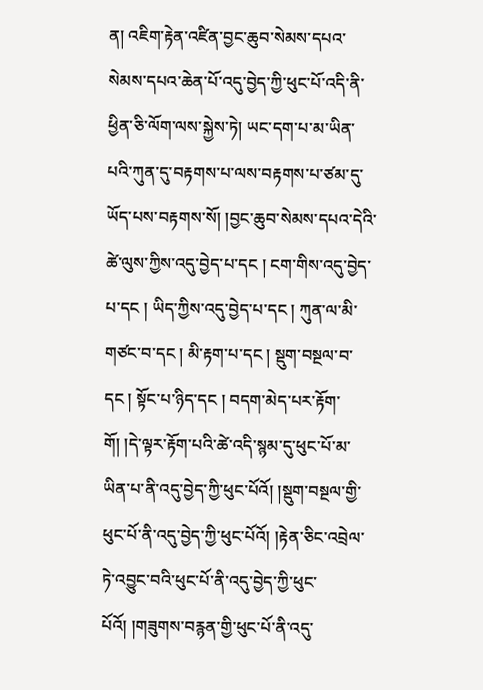ན། འཇིག་རྟེན་འཛིན་བྱང་ཆུབ་སེམས་དཔའ་སེམས་དཔའ་ཆེན་པོ་འདུ་བྱེད་ཀྱི་ཕུང་པོ་འདི་ནི་ཕྱིན་ཅི་ལོག་ལས་སྐྱེས་ཏེ། ཡང་དག་པ་མ་ཡིན་པའི་ཀུན་དུ་བརྟགས་པ་ལས་བརྟགས་པ་ཙམ་དུ་ཡོད་པས་བརྟགས་སོ། །བྱང་ཆུབ་སེམས་དཔའ་དེའི་ཚེ་ལུས་ཀྱིས་འདུ་བྱེད་པ་དང ། ངག་གིས་འདུ་བྱེད་པ་དང ། ཡིད་ཀྱིས་འདུ་བྱེད་པ་དང ། ཀུན་ལ་མི་གཙང་བ་དང ། མི་རྟག་པ་དང ། སྡུག་བསྔལ་བ་དང ། སྟོང་པ་ཉིད་དང ། བདག་མེད་པར་རྟོག་གོ། །དེ་ལྟར་རྟོག་པའི་ཚེ་འདི་སྙམ་དུ་ཕུང་པོ་མ་ཡིན་པ་ནི་འདུ་བྱེད་ཀྱི་ཕུང་པོའོ། །སྡུག་བསྔལ་གྱི་ཕུང་པོ་ནི་འདུ་བྱེད་ཀྱི་ཕུང་པོའོ། །རྟེན་ཅིང་འབྲེལ་ཏེ་འབྱུང་བའི་ཕུང་པོ་ནི་འདུ་བྱེད་ཀྱི་ཕུང་པོའོ། །གཟུགས་བརྙན་གྱི་ཕུང་པོ་ནི་འདུ་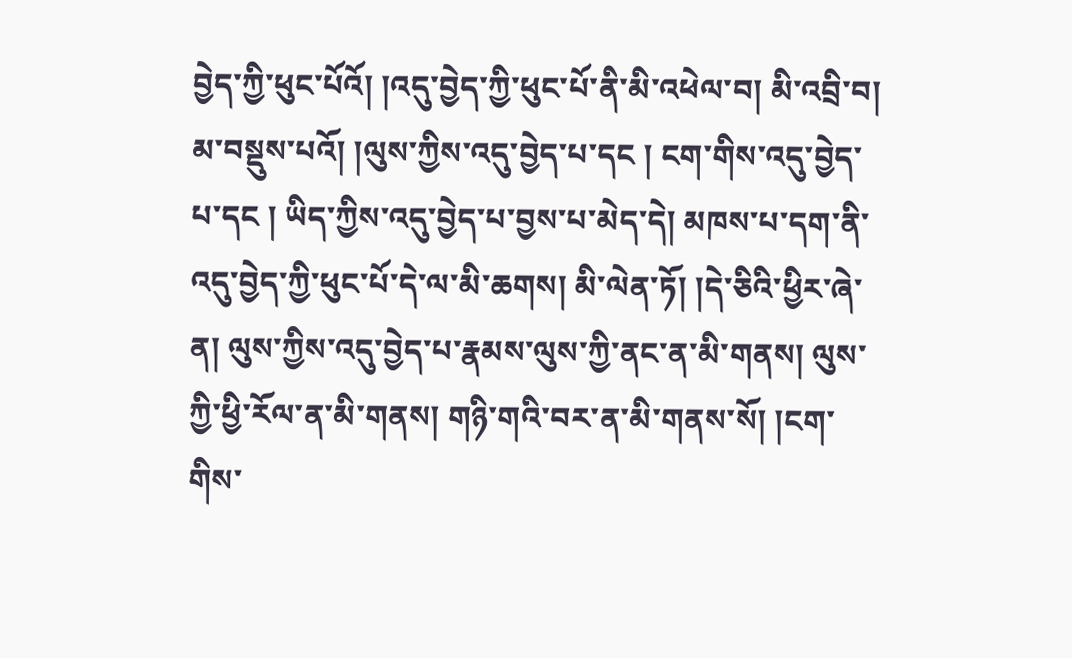བྱེད་ཀྱི་ཕུང་པོའོ། །འདུ་བྱེད་ཀྱི་ཕུང་པོ་ནི་མི་འཕེལ་བ། མི་འབྲི་བ། མ་བསྡུས་པའོ། །ལུས་ཀྱིས་འདུ་བྱེད་པ་དང ། ངག་གིས་འདུ་བྱེད་པ་དང ། ཡིད་ཀྱིས་འདུ་བྱེད་པ་བྱས་པ་མེད་དེ། མཁས་པ་དག་ནི་འདུ་བྱེད་ཀྱི་ཕུང་པོ་དེ་ལ་མི་ཆགས། མི་ལེན་ཏོ། །དེ་ཅིའི་ཕྱིར་ཞེ་ན། ལུས་ཀྱིས་འདུ་བྱེད་པ་རྣམས་ལུས་ཀྱི་ནང་ན་མི་གནས། ལུས་ཀྱི་ཕྱི་རོལ་ན་མི་གནས། གཉི་གའི་བར་ན་མི་གནས་སོ། །ངག་གིས་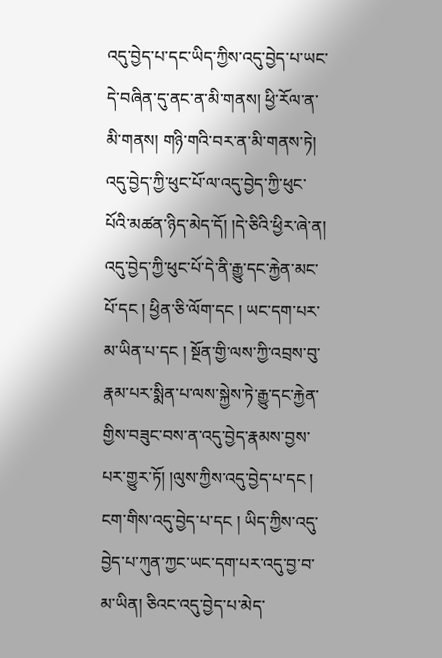འདུ་བྱེད་པ་དང་ཡིད་ཀྱིས་འདུ་བྱེད་པ་ཡང་དེ་བཞིན་དུ་ནང་ན་མི་གནས། ཕྱི་རོལ་ན་མི་གནས། གཉི་གའི་བར་ན་མི་གནས་ཏེ། འདུ་བྱེད་ཀྱི་ཕུང་པོ་ལ་འདུ་བྱེད་ཀྱི་ཕུང་པོའི་མཚན་ཉིད་མེད་དོ། །དེ་ཅིའི་ཕྱིར་ཞེ་ན། འདུ་བྱེད་ཀྱི་ཕུང་པོ་དེ་ནི་རྒྱུ་དང་རྐྱེན་མང་པོ་དང ། ཕྱིན་ཅི་ལོག་དང ། ཡང་དག་པར་མ་ཡིན་པ་དང ། སྔོན་གྱི་ལས་ཀྱི་འབྲས་བུ་རྣམ་པར་སྨིན་པ་ལས་སྐྱེས་ཏེ་རྒྱུ་དང་རྐྱེན་གྱིས་བཟུང་བས་ན་འདུ་བྱེད་རྣམས་བྱས་པར་གྱུར་ཏོ། །ལུས་ཀྱིས་འདུ་བྱེད་པ་དང ། ངག་གིས་འདུ་བྱེད་པ་དང ། ཡིད་ཀྱིས་འདུ་བྱེད་པ་ཀུན་ཀྱང་ཡང་དག་པར་འདུ་བྱ་བ་མ་ཡིན། ཅིའང་འདུ་བྱེད་པ་མེད་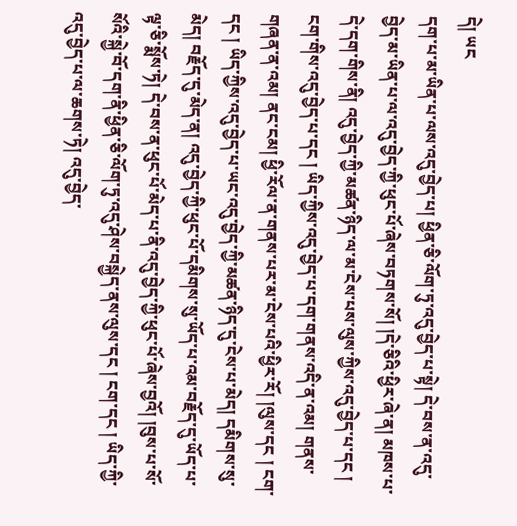དེ། ཡང
དག་པ་མ་ཡིན་པ་ལས་འདུ་བྱེད་པ། ཕྱིན་ཅི་ལོག་ཏུ་འདུ་བྱེད་པ་སྟེ། དེ་བས་ན་འདུ་བྱེད་མ་ཡིན་པ་ལ་འདུ་བྱེད་ཀྱི་ཕུང་པོ་ཞེས་བཏགས་སོ། །དེ་ཅིའི་ཕྱིར་ཞེ་ན། མཁས་པ་དེ་དག་གིས་ནི། འདུ་བྱེད་ཀྱི་མཚན་ཉིད་ལ་མ་ངེས་པས་ལུས་ཀྱིས་འདུ་བྱེད་པ་དང ། ངག་གིས་འདུ་བྱེད་པ་དང ། ཡིད་ཀྱིས་འདུ་བྱེད་པ་དག་གནས་འདི་ན་འམ། གནས་གཞན་ན་འམ། ནང་ངམ། ཕྱི་རོལ་ན་གནས་པར་མ་ངེས་པའི་ཕྱིར་རོ། །ལུས་དང ། ངག་དང ། ཡིད་ཀྱིས་འདུ་བྱེད་པ་ཡང་འདུ་བྱེད་ཀྱི་མཚན་ཉིད་དུ་ངེས་པ་མེད། དམིགས་སུ་མེད། བརྗོད་དུ་མེད་ན། འདུ་བྱེད་ཀྱི་ཕུང་པོ་དམིགས་སུ་ཡོད་པ་འམ་བརྗོད་དུ་ཡོད་པ་ལྟ་ཅི་སྨོས་ཏེ། དེ་བས་ན་ཕུང་པོ་མེད་པ་ནི་འདུ་བྱེད་ཀྱི་ཕུང་པོ་ཞེས་བྱའོ། །བུས་པ་སོ་སོའི་སྐྱེ་བོ་དག་ནི་ཕྱིན་ཅི་ལོག་ཏུ་འདུ་ཤེས་བསྐྱེད་ནས་ལུས་དང ། ངག་དང ། ཡིད་ཀྱི་འདུ་བྱེད་པ་ལ་ཆགས་ཏེ། འདུ་བྱེད་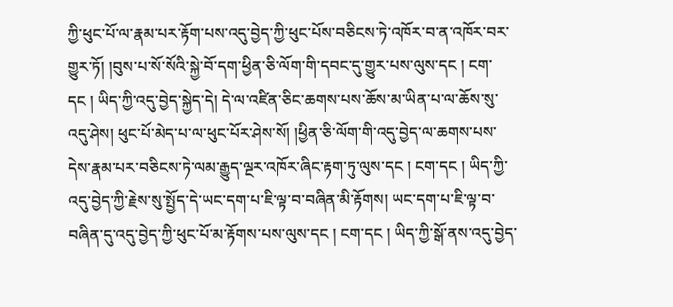ཀྱི་ཕུང་པོ་ལ་རྣམ་པར་རྟོག་པས་འདུ་བྱེད་ཀྱི་ཕུང་པོས་བཅིངས་ཏེ་འཁོར་བ་ན་འཁོར་བར་གྱུར་ཏོ། །བུས་པ་སོ་སོའི་སྐྱེ་བོ་དག་ཕྱིན་ཅི་ལོག་གི་དབང་དུ་གྱུར་པས་ལུས་དང ། ངག་དང ། ཡིད་ཀྱི་འདུ་བྱེད་སྐྱེད་དེ། དེ་ལ་འཛིན་ཅིང་ཆགས་པས་ཆོས་མ་ཡིན་པ་ལ་ཆོས་སུ་འདུ་ཤེས། ཕུང་པོ་མེད་པ་ལ་ཕུང་པོར་ཤེས་སོ། །ཕྱིན་ཅི་ལོག་གི་འདུ་བྱེད་ལ་ཆགས་པས་དེས་རྣམ་པར་བཅིངས་ཏེ་ལམ་རྒྱུད་ལྔར་འཁོར་ཞིང་རྟག་ཏུ་ལུས་དང ། ངག་དང ། ཡིད་ཀྱི་འདུ་བྱེད་ཀྱི་རྗེས་སུ་སྤྱོད་དེ་ཡང་དག་པ་ཇི་ལྟ་བ་བཞིན་མི་རྟོགས། ཡང་དག་པ་ཇི་ལྟ་བ་བཞིན་དུ་འདུ་བྱེད་ཀྱི་ཕུང་པོ་མ་རྟོགས་པས་ལུས་དང ། ངག་དང ། ཡིད་ཀྱི་སྒོ་ནས་འདུ་བྱེད་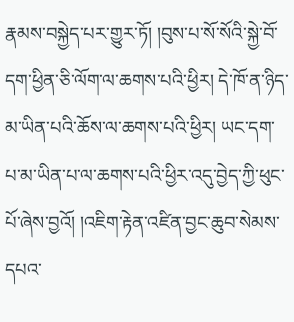རྣམས་བསྐྱེད་པར་གྱུར་ཏོ། །བུས་པ་སོ་སོའི་སྐྱེ་བོ་དག་ཕྱིན་ཅི་ལོག་ལ་ཆགས་པའི་ཕྱིར། དེ་ཁོ་ན་ཉིད་མ་ཡིན་པའི་ཆོས་ལ་ཆགས་པའི་ཕྱིར། ཡང་དག་པ་མ་ཡིན་པ་ལ་ཆགས་པའི་ཕྱིར་འདུ་བྱེད་ཀྱི་ཕུང་པོ་ཞེས་བྱའོ། །འཇིག་རྟེན་འཛིན་བྱང་ཆུབ་སེམས་དཔའ་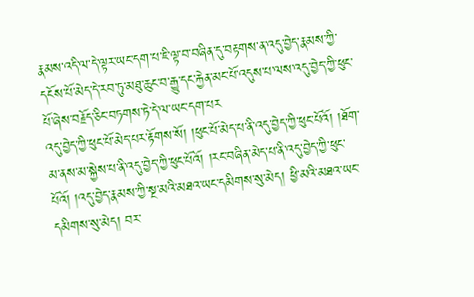རྣམས་འདི་ལ་དེ་ལྟར་ཡང་དག་པ་ཇི་ལྟ་བ་བཞིན་དུ་བརྟགས་ན་འདུ་བྱེད་རྣམས་ཀྱི་དངོས་པོ་མེད་དེ་རབ་ཏུ་མཐུ་ཆུང་བ་རྒྱུ་དང་རྐྱེན་མང་པོ་འདུས་པ་ལས་འདུ་བྱེད་ཀྱི་ཕུང་པོ་ཞེས་བརྗོད་ཅིང་བཏགས་ཏེ་དེ་ལ་ཡང་དག་པར
འདུ་བྱེད་ཀྱི་ཕུང་པོ་མེད་པར་རྟོགས་སོ། །ཕུང་པོ་མེད་པ་ནི་འདུ་བྱེད་ཀྱི་ཕུང་པོའོ། །ཐོག་མ་ནས་མ་སྐྱེས་པ་ནི་འདུ་བྱེད་ཀྱི་ཕུང་པོའོ། །རང་བཞིན་མེད་པ་ནི་འདུ་བྱེད་ཀྱི་ཕུང་པོའོ། །འདུ་བྱེད་རྣམས་ཀྱི་སྔ་མའི་མཐའ་ཡང་དམིགས་སུ་མེད། ཕྱི་མའི་མཐའ་ཡང་དམིགས་སུ་མེད། བར་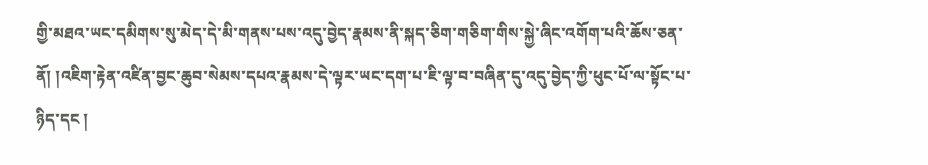གྱི་མཐའ་ཡང་དམིགས་སུ་མེད་དེ་མི་གནས་པས་འདུ་བྱེད་རྣམས་ནི་སྐད་ཅིག་གཅིག་གིས་སྐྱེ་ཞིང་འགོག་པའི་ཆོས་ཅན་ནོ། །འཇིག་རྟེན་འཛིན་བྱང་ཆུབ་སེམས་དཔའ་རྣམས་དེ་ལྟར་ཡང་དག་པ་ཇི་ལྟ་བ་བཞིན་དུ་འདུ་བྱེད་ཀྱི་ཕུང་པོ་ལ་སྟོང་པ་ཉིད་དང །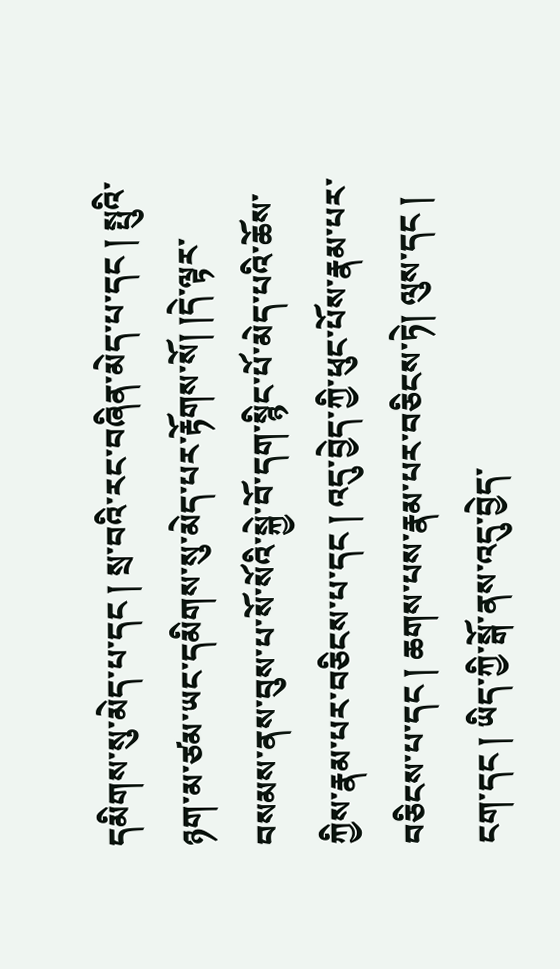དམིགས་སུ་མེད་པ་དང ། སྲ་བའི་རང་བཞིན་མེད་པ་དང ། སྤུའི་ཉག་མ་ཙམ་ཡང་དམིགས་སུ་མེད་པར་རྟོགས་སོ། །དེ་ལྟར་བསམས་ནས་བུས་པ་སོ་སོའི་སྐྱེ་བོ་དག་སྙིང་པོ་མེད་པའི་ཆོས་ཀྱིས་རྣམ་པར་བཅིངས་པ་དང ། འདུ་བྱེད་ཀྱི་ཕུང་པོས་རྣམ་པར་བཅིངས་པ་དང ། ཆགས་པས་རྣམ་པར་བཅིངས་ཏེ། ལུས་དང ། ངག་དང ། ཡིད་ཀྱི་སྒོ་ནས་འདུ་བྱེད་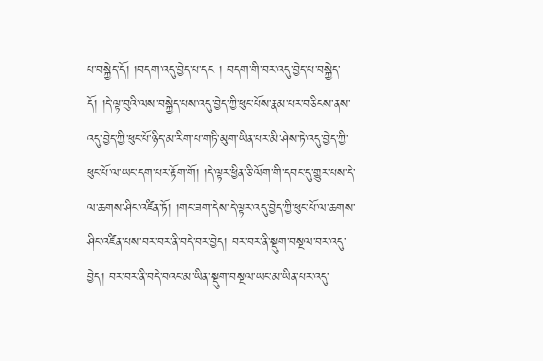པ་བསྐྱེད་དོ། །བདག་འདུ་བྱེད་པ་དང ། བདག་གི་བར་འདུ་བྱེད་པ་བསྐྱེད་དོ། །དེ་ལྟ་བུའི་ལས་བསྐྱེད་པས་འདུ་བྱེད་ཀྱི་ཕུང་པོས་རྣམ་པར་བཅིངས་ནས་འདུ་བྱེད་ཀྱི་ཕུང་པོ་ཉིད་མ་རིག་པ་གཏི་མུག་ཡིན་པར་མི་ཤེས་ཏེ་འདུ་བྱེད་ཀྱི་ཕུང་པོ་ལ་ཡང་དག་པར་རྟོག་གོ། །དེ་ལྟར་ཕྱིན་ཅི་ལོག་གི་དབང་དུ་གྱུར་པས་དེ་ལ་ཆགས་ཤིང་འཛིན་ཏོ། །གང་ཟག་དེས་དེ་ལྟར་འདུ་བྱེད་ཀྱི་ཕུང་པོ་ལ་ཆགས་ཤིང་འཛིན་པས་བར་བར་ནི་བདེ་བར་བྱེད། བར་བར་ནི་སྡུག་བསྔལ་བར་འདུ་བྱེད། བར་བར་ནི་བདེ་བའང་མ་ཡིན་སྡུག་བསྔལ་ཡང་མ་ཡིན་པར་འདུ་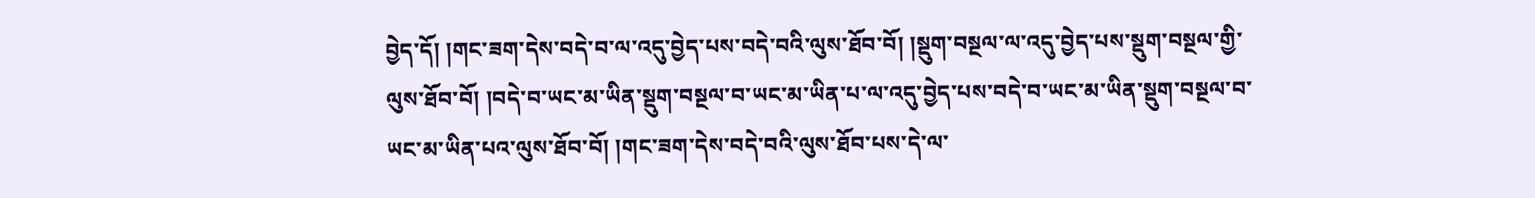བྱེད་དོ། །གང་ཟག་དེས་བདེ་བ་ལ་འདུ་བྱེད་པས་བདེ་བའི་ལུས་ཐོབ་བོ། །སྡུག་བསྔལ་ལ་འདུ་བྱེད་པས་སྡུག་བསྔལ་གྱི་ལུས་ཐོབ་བོ། །བདེ་བ་ཡང་མ་ཡིན་སྡུག་བསྔལ་བ་ཡང་མ་ཡིན་པ་ལ་འདུ་བྱེད་པས་བདེ་བ་ཡང་མ་ཡིན་སྡུག་བསྔལ་བ་ཡང་མ་ཡིན་པའ་ལུས་ཐོབ་བོ། །གང་ཟག་དེས་བདེ་བའི་ལུས་ཐོབ་པས་དེ་ལ་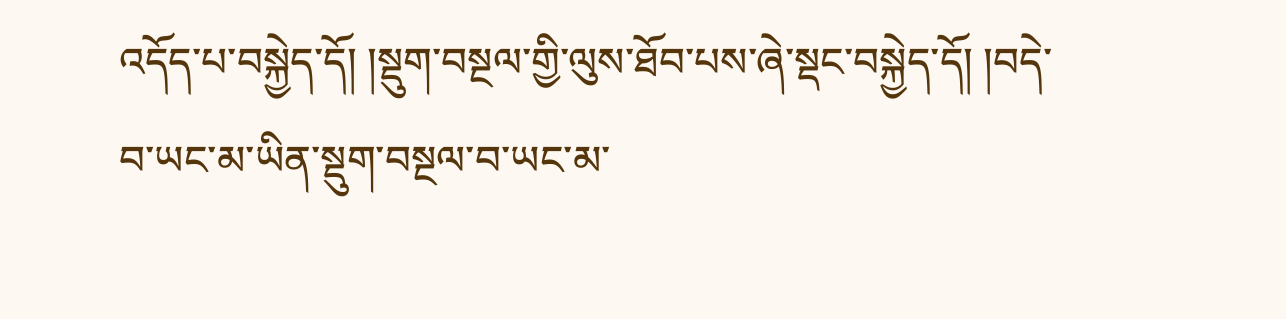འདོད་པ་བསྐྱེད་དོ། །སྡུག་བསྔལ་གྱི་ལུས་ཐོབ་པས་ཞེ་སྡང་བསྐྱེད་དོ། །བདེ་བ་ཡང་མ་ཡིན་སྡུག་བསྔལ་བ་ཡང་མ་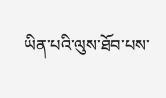ཡིན་པའི་ལུས་ཐོབ་པས་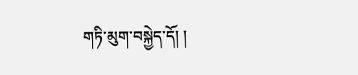གཏི་མུག་བསྐྱེད་དོ། །